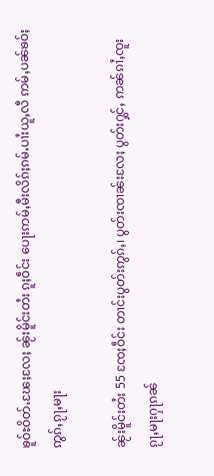ၶူဝ်ႊဝိတ်ႉၽႄႈလႄႈ ၼႂ်းမိူင်းတႆး ၵူႈဝဵင်း ပေႃးဢမ်ႇမီးလိၵ်ႈၵမ်ႉပၢႆးယူႇလီ ဢမ်ႇပၼ်ၶဝ်ႈဢွၵ်ႇၵႂႃႇမႃး

ၼႂ်းမိူင်းတႆး 55 ၸႄႈဝဵင်း တၢင်းပွတ်းဢွၵ်ႇ၊ ပွတ်းၸၢၼ်းလႄႈ ပွတ်းႁွင်ႇ ဢၼ်ၵၢႆႇၸူး ၵႂႃႇမႃးႁႃၵၼ်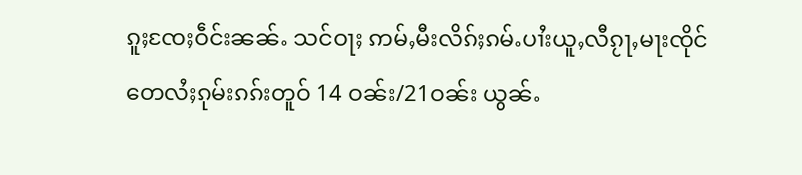ၵူႈၸႄႈဝဵင်းၼၼ်ႉ သင်ဝႃႈ ဢမ်ႇမီးလိၵ်ႈၵမ်ႉပၢႆးယူႇလီၵႂႃႇမႃးၸိုင် တေလႆႈၵုမ်းၵၵ်းတူဝ် 14 ဝၼ်း/21ဝၼ်း ယွၼ်ႉ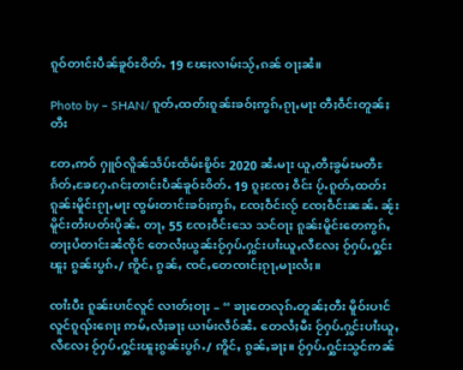ၵူဝ်တၢင်းပဵၼ်ၶူဝ်ႊဝိတ်ႉ 19 ၽႄႈလၢမ်းသႂ်ႇၵၼ် ဝႃႈၼႆ။

Photo by – SHAN/ ၵူတ်ႇထတ်းၵူၼ်းၶဝ်ႈဢွၵ်ႇၵႂႃႇမႃး တီႈဝဵင်းတူၼ်ႈတီး

တႄႇဢဝ် ႁူဝ်လိူၼ်သႅပ်ႊထႅမ်ႊၿိူဝ်ႊ 2020 ၼႆႉမႃး ယူႇတီႈၶွမ်ႊမတီႊၵႅတ်ႇၶႄႁႄႉၵင်ႈတၢင်းပဵၼ်ၶူဝ်ႊဝိတ်ႉ 19 ၵူႈၸႄႈ ဝဵင်း ပႂ်ႉၵူတ်ႇထတ်း ၵူၼ်းမိူင်းၵႂႃႇမႃး ၸွမ်းတၢင်းၶဝ်ႈဢွၵ်ႇ ၸႄႈဝဵင်းလႂ် ၸႄႈဝဵင်းၼၼ်ႉ ၼႂ်းမိူင်းတႆးပတ်းပိုၼ်ႉ တႃႇ 55 ၸႄႈဝဵင်းသေ သင်ဝႃႈ ၵူၼ်းမိူင်းတေဢွၵ်ႇတႃႈပႆတၢင်းၼႆၸိုင် တေလႆႈယွၼ်းဝႂ်ႁပ်ႉႁွင်းပၢႆးယူႇလီလႄႈ ဝႂ်ႁပ်ႉႁွင်းၽူႈ ၵွၼ်းပွၵ်ႉ/ ဢိူင်ႇ ၵွၼ်ႇ ၸင်ႇတေၸၢင်ႈၵႂႃႇမႃးလႆႈ။

ၸၢႆးပီး ၵူၼ်းပၢင်လူင် လၢတ်ႈဝႃႈ – “ ၶႃႈတေလုၵ်ႉတူၼ်ႈတီး မိူဝ်းပၢင်လူင်ၵူၺ်းၵေႃႈ ဢမ်ႇလႆႈၶႃႈ ယၢမ်းလဵဝ်ၼႆႉ တေလႆႈမီး ဝႂ်ႁပ်ႉႁွင်းပၢႆးယူႇလီလႄႈ ဝႂ်ႁပ်ႉႁွင်းၽူႈၵွၼ်းပွၵ်ႉ/ ဢိူင်ႇ ၵွၼ်ႇၶႃႈ။ ဝႂ်ႁပ်ႉႁွင်းသွင်ဢၼ်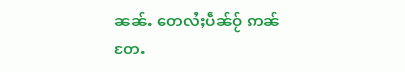ၼၼ်ႉ တေလႆႈပဵၼ်ဝႂ် ဢၼ်တႄႉ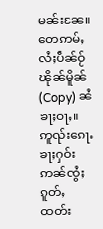မၼ်းၼႄ။ တေဢမ်ႇလႆႈပဵၼ်ဝႂ်ၽိုၼ်မိူၼ်(Copy) ၼႆၶႃႈဝႃႇ။ ဢူၺ်းၵေႃႉၶႃႈႁဝ်း ဢၼ်ၸွႆႈၵူတ်ႇထတ်း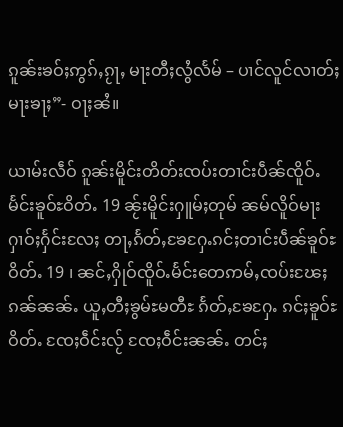ၵူၼ်းၶဝ်ႈဢွၵ်ႇၵႂႃႇ မႃးတီႈလွႆလႅမ် – ပၢင်လူင်လၢတ်ႈမႃးၶႃႈ”- ဝႃႈၼႆ။

ယၢမ်းလဵဝ် ၵူၼ်းမိူင်းတိတ်းၸပ်းတၢင်းပဵၼ်ၸိူဝ်ႉမႅင်းၶူဝ်ႊဝိတ်ႉ 19 ၼႂ်းမိူင်းႁူမ်ႈတုမ် ၼမ်လိူဝ်မႃးႁၢဝ်ႈႁႅင်းလႄႈ တႃႇၵႅတ်ႇၶႄႁႄႉၵင်ႈတၢင်းပဵၼ်ၶူဝ်ႊဝိတ်ႉ 19 ၊ ၼင်ႇႁိုဝ်ၸိူဝ်ႉမႅင်းတေဢမ်ႇၸပ်းၽႄႈၵၼ်ၼၼ်ႉ ယူႇတီႈၶွမ်ႊမတီႊ ၵႅတ်ႇၶႄႁႄႉ ၵင်ႈၶူဝ်ႊဝိတ်ႉ ၸႄႈဝဵင်းလႂ် ၸႄႈဝဵင်းၼၼ်ႉ တင်ႈ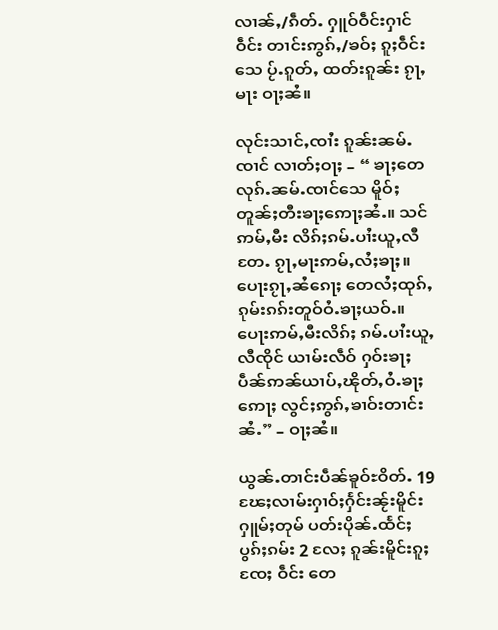လၢၼ်ႇ/ၵဵတ်ႉ ႁူဝ်ဝဵင်းႁၢင်ဝဵင်း တၢင်းဢွၵ်ႇ/ၶဝ်ႈ ၵူႈဝဵင်းသေ ပႂ်ႉၵူတ်ႇ ထတ်းၵူၼ်း ၵႂႃႇမႃး ဝႃႈၼႆ။

လုင်းသၢင်ႇၸၢႆး ၵူၼ်းၼမ်ႉၸၢင် လၢတ်ႈဝႃႈ – “ ၶႃႈတေလုၵ်ႉၼမ်ႉၸၢင်သေ မိူဝ်ႈတူၼ်ႈတီးၶႃႈဢေႃႈၼႆႉ။ သင်ဢမ်ႇမီး လိၵ်ႈၵမ်ႉပၢႆးယူႇလီတႄႉ ၵႂႃႇမႃးဢမ်ႇလႆႈၶႃႈ။ ပေႃးၵႂႃႇၼႆၵေႃႈ တေလႆႈထုၵ်ႇၵုမ်းၵၵ်းတူဝ်ဝႆႉၶႃႈယဝ်ႉ။ ပေႃးဢမ်ႇမီးလိၵ်ႈ ၵမ်ႉပၢႆးယူႇလီၸိုင် ယၢမ်းလဵဝ် ႁဝ်းၶႃႈ ပဵၼ်ဢၼ်ယၢပ်ႇၽိုတ်ႇဝႆႉၶႃႈဢေႃႈ လွင်ႈဢွၵ်ႇၶၢဝ်းတၢင်းၼႆႉ” – ဝႃႈၼႆ။

ယွၼ်ႉတၢင်းပဵၼ်ၶူဝ်ႊဝိတ်ႉ 19 ၽႄႈလၢမ်းႁၢဝ်ႈႁႅင်းၼႂ်းမိူင်းႁူမ်ႈတုမ် ပတ်းပိုၼ်ႉထႅင်ႈ ပွၵ်ႈၵမ်း 2 လႄႈ ၵူၼ်းမိူင်းၵူႈၸႄႈ ဝဵင်း တေ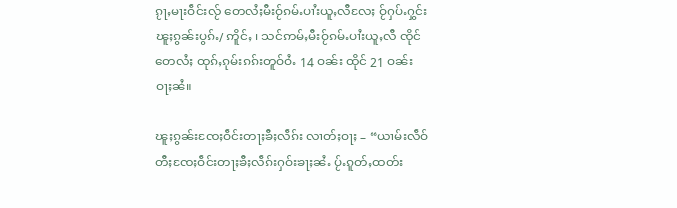ၵႂႃႇမႃးဝဵင်းလႂ် တေလႆႈမီးဝႂ်ၵမ်ႉပၢႆးယူႇလီလႄႈ ဝႂ်ႁပ်ႉႁွင်းၽူႈၵွၼ်းပွၵ်ႉ/ ဢိူင်ႇ ၊ သင်ဢမ်ႇမီးဝႂ်ၵမ်ႉပၢႆးယူႇလီ ၸိုင် တေလႆႈ ထုၵ်ႇၵုမ်းၵၵ်းတူဝ်ဝႆႉ 14 ဝၼ်း ထိုင် 21 ဝၼ်း ဝႃႈၼႆ။

ၽူႈၵွၼ်းၸႄႈဝဵင်းတႃႈၶီႈလဵၵ်း လၢတ်ႈဝႃႈ – “ယၢမ်းလဵဝ် တီႈၸႄႈဝဵင်းတႃႈၶီႈလဵၵ်းႁဝ်းၶႃႈၼႆႉ ပႂ်ႉၵူတ်ႇထတ်း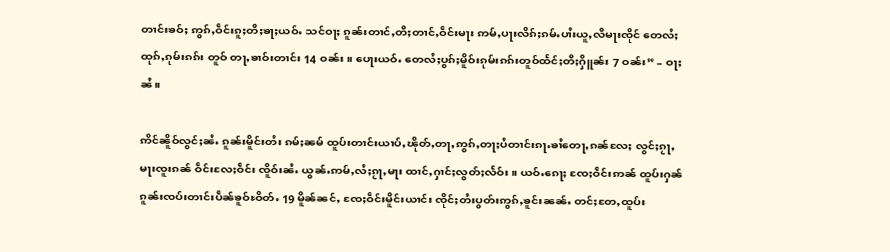တၢင်းၶဝ်ႈ ဢွၵ်ႇဝဵင်းၵူႈတီႈၶႃႈယဝ်ႉ သင်ဝႃႈ ၵူၼ်းတၢင်ႇတီႈတၢင်ႇဝဵင်းမႃး ဢမ်ႇပႃးလိၵ်ႈၵမ်ႉပၢႆးယူႇလီမႃးၸိုင် တေလႆႈထုၵ်ႇၵုမ်းၵၵ်း တူဝ် တႃႇၶၢဝ်းတၢင်း 14 ဝၼ်း။ ပေႃးယဝ်ႉ တေလႆႈပွၵ်ႈမိူဝ်းၵုမ်းၵၵ်းတူဝ်ထႅင်ႈတီႈႁိူၼ်း 7 ဝၼ်း” – ဝႃႈၼႆ။

ဢိင်ၼိူဝ်လွင်ႈၼႆႉ ၵူၼ်းမိူင်းတႆး ၵမ်ႈၼမ် ထူပ်းတၢင်းယၢပ်ႇၽိုတ်ႇတႃႇဢွၵ်ႇတႃႈပႆတၢင်းၵႃႉၶၢႆတေႃႇၵၼ်လႄႈ လွင်ႈၵႂႃႇ မႃးၸူးၵၼ် ဝဵင်းလႄႈဝဵင်း ၸိူဝ်းၼႆႉ ယွၼ်ႉဢမ်ႇလႆႈၵႂႃႇမႃး ထၢင်ႇႁၢင်ႈလွတ်ႈလႅဝ်း။ ယဝ်ႉၵေႃႈ ၸႄႈဝဵင်းဢၼ် ထူပ်းႁၼ် ၵူၼ်းၸပ်းတၢင်းပဵၼ်ၶူဝ်ႊဝိတ်ႉ 19 မိူၼ်ၼင်ႇ ၸႄႈဝဵင်းမိူင်းယၢင်း ၸိုင်ႈတႆးပွတ်းဢွၵ်ႇၶူင်းၼၼ်ႉ တင်ႈတႄႇထူပ်း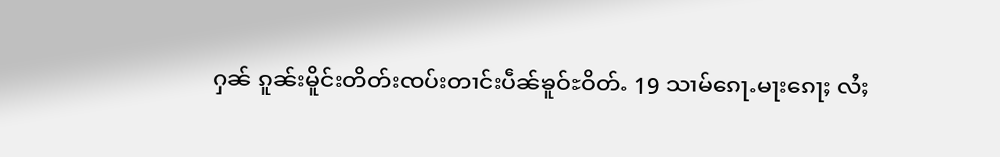ႁၼ် ၵူၼ်းမိူင်းတိတ်းၸပ်းတၢင်းပဵၼ်ၶူဝ်ႊဝိတ်ႉ 19 သၢမ်ၵေႃႉမႃးၵေႃႈ လႆႈ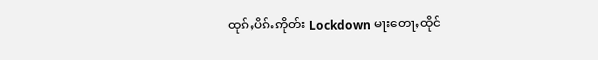ထုၵ်ႇပိၵ်ႉဢိုတ်း Lockdown မႃးတေႃႇထိုင်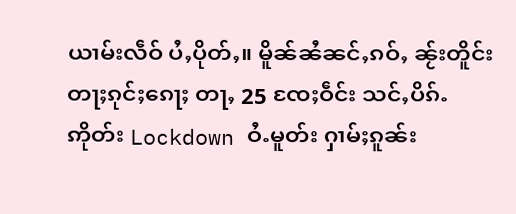ယၢမ်းလဵဝ် ပႆႇပိုတ်ႇ။ မိူၼ်ၼႆၼင်ႇၵဝ်ႇ ၼႂ်းတိူင်းတႃႈၵုင်ႈၵေႃႈ တႃႇ 25 ၸႄႈဝဵင်း သင်ႇပိၵ်ႉဢိုတ်း Lockdown ဝႆႉမူတ်း ႁၢမ်ႈၵူၼ်း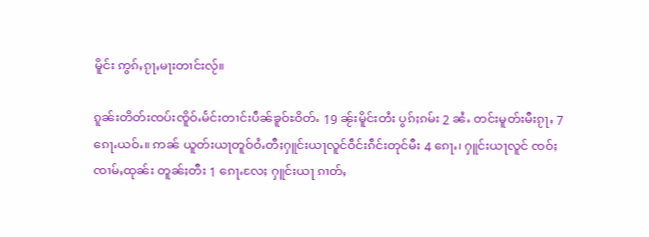မိူင်း ဢွၵ်ႇၵႂႃႇမႃးတၢင်းလႂ်။

ၵူၼ်းတိတ်းၸပ်းၸိူဝ်ႉမႅင်းတၢင်းပဵၼ်ၶူဝ်ႊဝိတ်ႉ 19 ၼႂ်းမိူင်းတႆး ပွၵ်ႈၵမ်း 2 ၼႆႉ တင်းမူတ်းမီးၵႂႃႇ 7 ၵေႃႉယဝ်ႉ။ ဢၼ် ယူတ်းယႃတူဝ်ဝႆႉတီႈႁူင်းယႃလူင်ဝဵင်းၵဵင်းတုင်မီး 4 ၵေႃႉ၊ ႁူင်းယႃလူင် ၸဝ်ႈၸၢမ်ႇထုၼ်း တူၼ်ႈတီး 1 ၵေႃႉလႄႈ ႁူင်းယႃ ၵၢတ်ႇ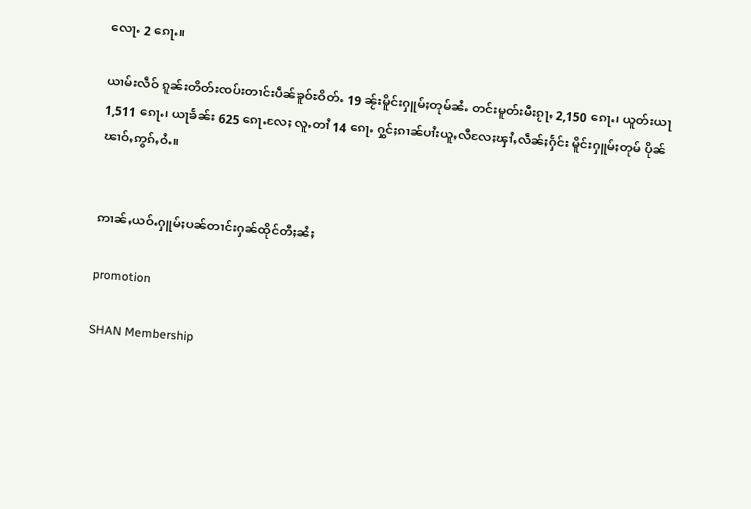လေႃႉ 2 ၵေႃႉ။

ယၢမ်းလဵဝ် ၵူၼ်းတိတ်းၸပ်းတၢင်းပဵၼ်ၶူဝ်ႊဝိတ်ႉ 19 ၼႂ်းမိူင်းႁူမ်ႈတုမ်ၼႆႉ တင်းမူတ်းမီးၵႂႃႇ 2,150 ၵေႃႉ၊ ယူတ်းယႃ 1,511 ၵေႃႉ၊ ယႃၶႅၼ်း 625 ၵေႃႉလႄႈ လူႉတၢႆ 14 ၵေႃႉ ႁွင်ႈၵၢၼ်ပၢႆးယူႇလီလႄႈၾၢႆႇလဵၼ်ႈႁႅင်း မိူင်းႁူမ်ႈတုမ် ပိုၼ်ၽၢဝ်ႇဢွၵ်ႇဝႆႉ။


ဢၢၼ်ႇယဝ်ႉႁူမ်ႈပၼ်တၢင်းႁၼ်ထိုင်တီႈၼႆႈ

promotion

SHAN Membership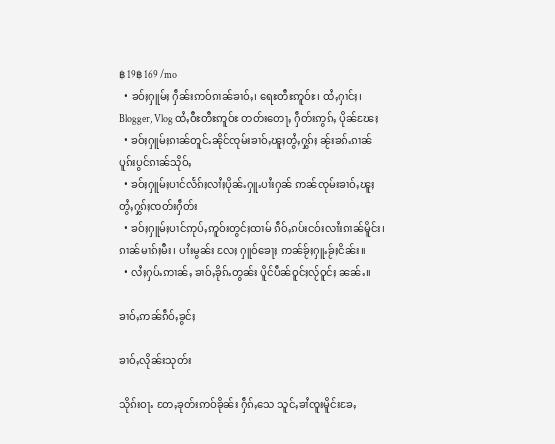฿ 19฿ 169 /mo
  • ၶဝ်ႈႁူမ်ႈ ႁဵၼ်းဢဝ်ၵၢၼ်ၶၢဝ်ႇ၊ ရေႊတီႊဢူဝ်ႊ၊ ထႆႇႁၢင်ႈ၊ Blogger, Vlog ထႆႇဝီႊတီႊဢူဝ်ႊ တတ်းတေႃႇ ႁဵတ်းဢွၵ်ႇ ပိုၼ်ၽႄႈ
  • ၶဝ်ႈႁူမ်ႈၵၢၼ်တူင်ႉၼိုင်ၸုမ်းၶၢဝ်ႇၽူႈတွႆႇႁွၵ်ႈ ၼႂ်းၶၵ်ႉၵၢၼ်ပူၵ်းပွင်ၵၢၼ်သိုဝ်ႇ
  • ၶဝ်ႈႁူမ်ႈပၢင်လႅၵ်ႈလၢႆႈပိုၼ်ႉႁူႉပၢႆးႁၼ် ဢၼ်ၸုမ်းၶၢဝ်ႇၽူႈတွႆႇႁွၵ်ႈၸတ်းႁဵတ်း
  • ၶဝ်ႈႁူမ်ႈပၢင်ဢုပ်ႇဢူဝ်းတွင်ႈထၢမ် ၵဵဝ်ႇၵပ်းငဝ်းလၢႆးၵၢၼ်မိူင်း၊ ၵၢၼ်မၢၵ်ႈမီး၊ ပၢႆးမွၼ်း လႄႈ ႁူဝ်ၶေႃႈ ဢၼ်ၶႂ်ႈႁူႉၶႂ်ႈငိၼ်း။
  • လႆႈႁပ်ႉဢၢၼ်ႇ ၶၢဝ်ႇၶိုၵ်ႉတွၼ်း ပိူင်ပဵၼ်ဝူင်ႈလႂ်ဝူင်ႈ ၼၼ်ႉ။

ၶၢဝ်ႇဢၼ်ၵဵဝ်ႇၶွင်ႈ

ၶၢဝ်ႇလိုၼ်းသုတ်း

သိုၵ်းဝႃႉ တႄႇၶုတ်းဢဝ်ၶိုၼ်း ႁဵၵ်ႇသေ သူင်ႇၶၢႆၸူးမိူင်းၶႄႇ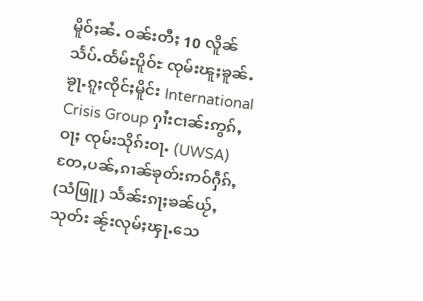မိူဝ်ႈၼႆႉ ဝၼ်းတီႈ 10 လိူၼ်သႅပ်ႉထႅမ်ႊပိူဝ်ႊ ၸုမ်းၽူႈၶူၼ်ႉၶႂႃႉၵူႈၸိုင်ႈမိူင်း International Crisis Group ႁၢႆးငၢၼ်းဢွၵ်ႇဝႃႈ ၸုမ်းသိုၵ်းဝႃႉ (UWSA) တႄႇပၼ်ႇၵၢၼ်ၶုတ်းဢဝ်ႁဵၵ်ႇ (သံဖြူ) သႅၼ်းၵႃႈၶၼ်ယႂ်ႇ သုတ်း ၼႂ်းလုမ်ႈၾႃႉသေ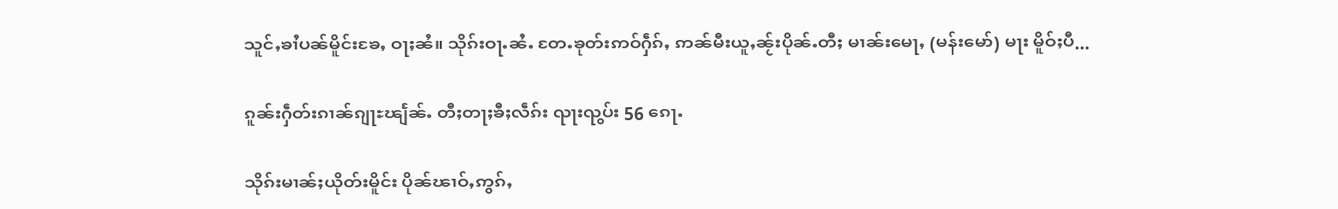သူင်ႇၶၢႆပၼ်မိူင်းၶႄႇ ဝႃႈၼႆ။ သိုၵ်းဝႃႉၼႆႉ တႄႉၶုတ်းဢဝ်ႁဵၵ်ႇ ဢၼ်မီးယူႇၼႂ်းပိုၼ်ႉတီႈ မၢၼ်းမေႃႇ (မန်းမော်) မႃး မိူဝ်ႈပီ...

ၵူၼ်းႁဵတ်းၵၢၼ်ၵျႃႊၽျႅၼ်ႉ တီႈတႃႈၶီႈလဵၵ်း ၺႃးၺွပ်း 56 ၵေႃႉ

သိုၵ်းမၢၼ်ႈယိုတ်းမိူင်း ပိုၼ်ၽၢဝ်ႇဢွၵ်ႇ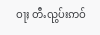ဝႃႈ တီႉၺွပ်းဢဝ်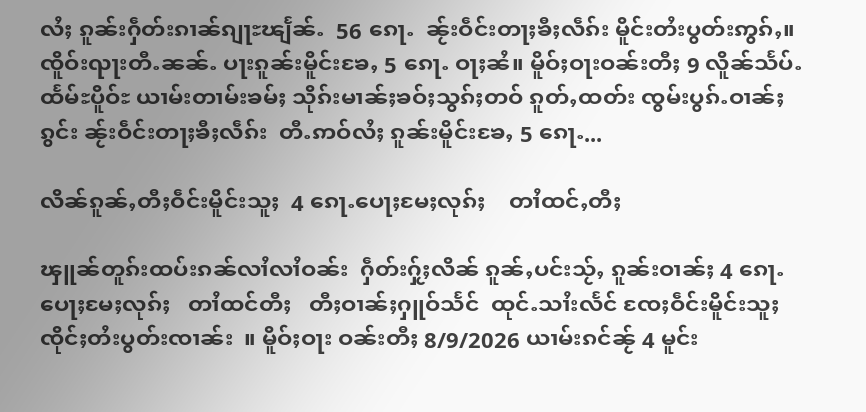လႆႈ ၵူၼ်းႁဵတ်းၵၢၼ်ၵျႃႊၽျႅၼ်ႉ  56 ၵေႃႉ  ၼႂ်းဝဵင်းတႃႈၶီႈလဵၵ်း မိူင်းတႆးပွတ်းဢွၵ်ႇ။ ၸိူဝ်းၺႃးတီႉၼၼ်ႉ ပႃးၵူၼ်းမိူင်းၶႄႇ 5 ၵေႃႉ ဝႃႈၼႆ။ မိူဝ်ႈဝႃးဝၼ်းတီႈ 9 လိူၼ်သႅပ်ႉထႅမ်ႊပိူဝ်ႊ ယၢမ်းတၢမ်းၶမ်ႈ သိုၵ်းမၢၼ်ႈၶဝ်ႈသွၵ်ႈတဝ် ၵူတ်ႇထတ်း ၸွမ်းပွၵ်ႉဝၢၼ်ႈၵွင်း ၼႂ်းဝဵင်းတႃႈၶီႈလဵၵ်း  တီႉဢဝ်လႆႈ ၵူၼ်းမိူင်းၶႄႇ 5 ၵေႃႉ...

လိၼ်ၵူၼ်ႇတီႈဝဵင်းမိူင်းသူႈ  4 ၵေႃႉပေႃႈမႄႈလုၵ်ႈ    တၢႆထင်ႇတီႈ

ၾူၼ်တူၵ်းထပ်းၵၼ်လၢႆလၢႆဝၼ်း  ႁဵတ်းႁႂ်ႈလိၼ် ၵူၼ်ႇပင်းသႂ်ႇ ၵူၼ်းဝၢၼ်ႈ 4 ၵေႃႉပေႃႈမႄႈလုၵ်ႈ   တၢႆထင်တီႈ   တီႈဝၢၼ်ႈႁူဝ်သႅင်  ထုင်ႉသၢႆးလႅင် ၸႄႈဝဵင်းမိူင်းသူႈ ၸိုင်ႈတႆးပွတ်းၸၢၼ်း  ။ မိူဝ်ႈဝႃး ဝၼ်းတီႈ 8/9/2026 ယၢမ်းၵင်ၼႂ် 4 မူင်း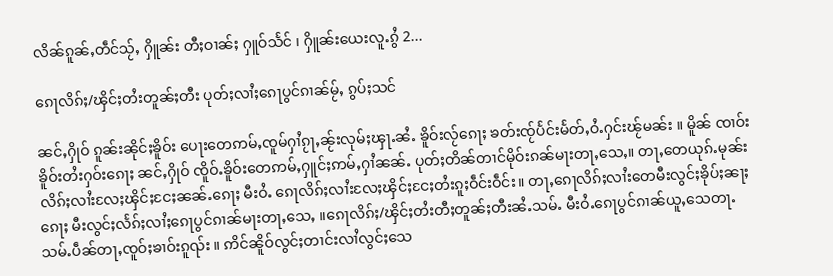လိၼ်ၵူၼ်ႇတဵင်သႂ်ႇ ႁိူၼ်း တီႈဝၢၼ်ႈ ႁူဝ်သႅင် ၊ ႁိူၼ်းယေးလူႉၵွႆ 2...

ၵေႃလိၵ်ႈ/ၾိင်ႈတႆးတူၼ်ႈတီး ပုတ်ႈလၢႆႈၵေႃပွင်ၵၢၼ်မႂ်ႇ ၵွပ်ႈသင်

ၼင်ႇႁိုဝ် ၵူၼ်းၼိုင်ႈၶိူဝ်း ပေႃးတေဢမ်ႇၸူမ်ႁၢႆၵႂႃႇၼႂ်းလုမ်ႈၾႃႉၼႆႉ ၶိူဝ်းလႂ်ၵေႃႈ ၶတ်းၸႂ်ပႅင်းမႅတ်ႇဝႆႉႁင်းၽႂ်မၼ်း ။ မိူၼ် ၸၢဝ်းၶိူဝ်းတႆးႁဝ်းၵေႃႈ ၼင်ႇႁိုဝ် ၸိူဝ်ႉၶိူဝ်းတေဢမ်ႇႁူင်ႈဢမ်ႇႁၢႆၼၼ်ႉ ပုတ်ႈတိၼ်တၢင်မိုဝ်းၵၼ်မႃးတႃႇသေႇ။ တႃႇတေယုၵ်ႉမုၼ်းလိၵ်ႈလၢႆးလႄႈၾိင်ႈငႄႈၼၼ်ႉၵေႃႈ မီးဝႆႉ ၵေႃလိၵ်ႈလၢႆးလႄႈၾိင်ႈငႄႈတႆးၵူႈဝဵင်းဝဵင်း။ တႃႇၵေႃလိၵ်ႈလၢႆးတေမီးလွင်ႈၶိုပ်ႈၼႃႈၵေႃႈ မီးလွင်ႈလႅၵ်ႈလၢႆႈၵေႃပွင်ၵၢၼ်မႃးတႃႇသေႇ ။ၵေႃလိၵ်ႈ/ၾိင်ႈတႆးတီႈတူၼ်ႈတီးၼႆႉသမ်ႉ မီးဝႆႉၵေႃပွင်ၵၢၼ်ယူႇသေတႃႉ သမ်ႉပဵၼ်တႃႇၸူဝ်ႈၶၢဝ်းၵူၺ်း ။ ဢိင်ၼိူဝ်လွင်ႈတၢင်းလၢႆလွင်ႈသေ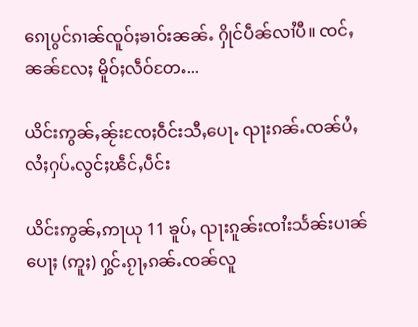ၵေႃပွင်ၵၢၼ်ၸူဝ်ႈၶၢဝ်းၼၼ်ႉ ႁိုင်ပဵၼ်လၢႆပီ။ ၸင်ႇၼၼ်လႄႈ မိူဝ်ႈလဵဝ်တႄႉ...

ယိင်းဢွၼ်ႇၼႂ်းၸႄႈဝဵင်းသီႇပေႃႉ ၺႃးၵၼ်ႉၸၼ်ပႆႇလႆႈႁပ်ႉလွင်ႈၽဵင်ႇပဵင်း

ယိင်းဢွၼ်ႇဢႃယု 11 ၶူပ်ႇ ၺႃးၵူၼ်းၸၢႆးသႅၼ်းပၢၼ်ပေႃႈ (ဢူႈ) ႁွင်ႉၵႂႃႇၵၼ်ႉၸၼ်လူ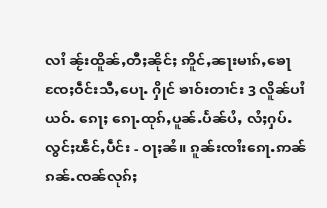လၢႆ ၼႂ်းထိူၼ်ႇတီႈၼိုင်ႈ ဢိူင်ႇၼႃးမၢၵ်ႇၶေႃ ၸႄႈဝဵင်းသီႇပေႃႉ ႁိုင် ၶၢဝ်းတၢင်း 3 လိူၼ်ပၢႆယဝ်ႉ ၵေႃႈ ၵေႃႉထုၵ်ႇပူၼ်ႉပႅၼ်ပႆႇ လႆႈႁပ်ႉလွင်ႈၽဵင်ႇပဵင်း - ဝႃႈၼႆ။ ၵူၼ်းၸၢႆးၵေႃႉဢၼ်ၵၼ်ႉၸၼ်လုၵ်ႈ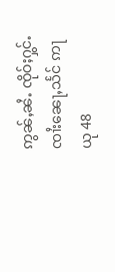ဢွၼ်ႇၼႆႉ ၸိုဝ်ႈႁွင်ႉ ၸၢႆးၼေႃႇသႅင် ဢႃယု 48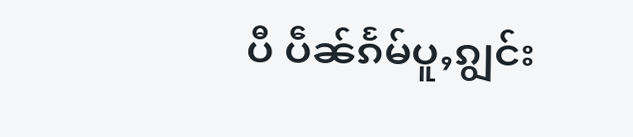ပီ ပဵၼ်ၵႅမ်ပူႇၵျွင်း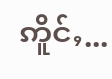ဢိူင်ႇ...